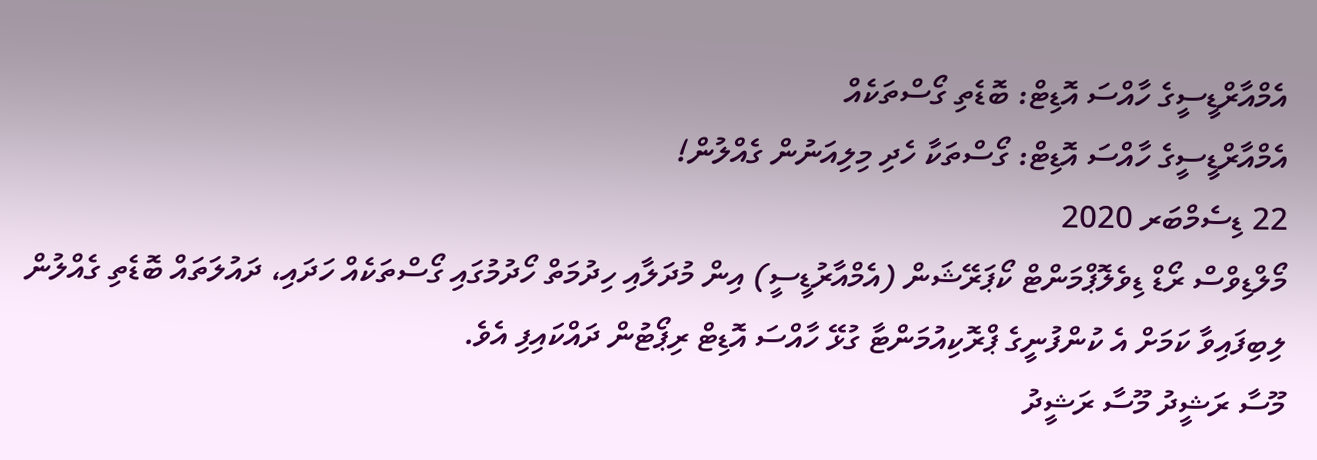އެމްއާރްޑީސީގެ ހާއްސަ އޮޑިޓް: ބޮޑެތި ގޯސްތަކެއް
އެމްއާރްޑީސީގެ ހާއްސަ އޮޑިޓް: ގޯސްތަކާ ހެދި މިލިއަނުން ގެއްލުން!
22 ޑިސެމްބަރ 2020
މޯލްޑިވްސް ރޯޑް ޑިވެލޮޕްމަންޓް ކޯޕަރޭޝަން (އެމްއާރުޑީސީ) އިން މުދަލާއި ހިދުމަތް ހޯދުމުގައި ގޯސްތަކެއް ހަދައި، ދައުލަތައް ބޮޑެތި ގެއްލުން ލިބިފައިވާ ކަމަށް އެ ކުންފުނީގެ ޕްރޮކިއުމަންޓާ ގުޅޭ ހާއްސަ އޮޑިޓް ރިޕޯޓުން ދައްކައިފި އެވެ.
މޫސާ ރަޝީދު މޫސާ ރަޝީދު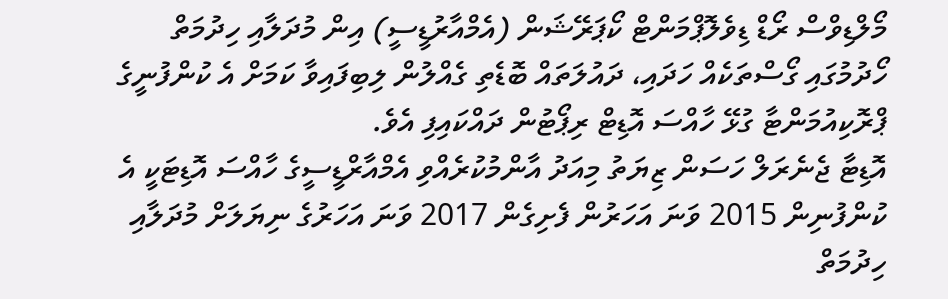މޯލްޑިވްސް ރޯޑް ޑިވެލޮޕްމަންޓް ކޯޕަރޭޝަން (އެމްއާރުޑީސީ) އިން މުދަލާއި ހިދުމަތް ހޯދުމުގައި ގޯސްތަކެއް ހަދައި، ދައުލަތައް ބޮޑެތި ގެއްލުން ލިބިފައިވާ ކަމަށް އެ ކުންފުނީގެ ޕްރޮކިއުމަންޓާ ގުޅޭ ހާއްސަ އޮޑިޓް ރިޕޯޓުން ދައްކައިފި އެވެ.
އޮޑިޓާ ޖެނެރަލް ހަސަން ޒިޔަތު މިއަދު އާންމުކުރެއްވި އެމްއާރްޑީސީގެ ހާއްސަ އޮޑިޓަކީ އެ ކުންފުނިން 2015 ވަނަ އަހަރުން ފެށިގެން 2017 ވަނަ އަހަރުގެ ނިޔަލަށް މުދަލާއި ހިދުމަތް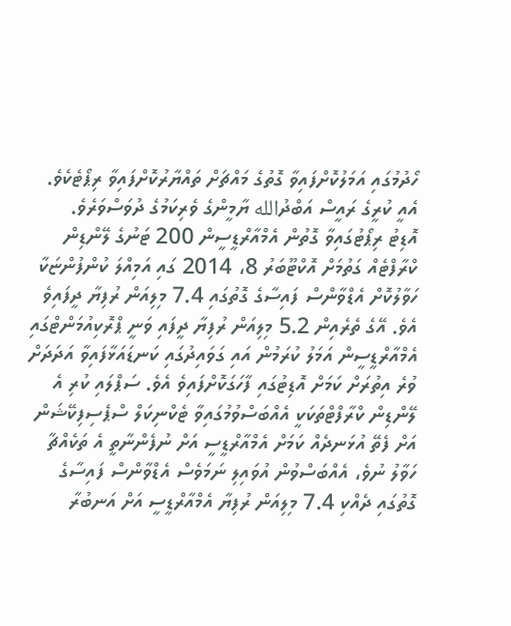ހޯދުމުގައި އަމަލުކޮށްފައިވާ ގޮތުގެ މައްޗަށް ތައްޔާރުކޮށްފައިވާ ރިޕޯޓެކެވެ. އެއީ ކުރީގެ ރައީސް އަބްދުالله ޔާމީންގެ ވެރިކަމުގެ ދުވަސްވަރެވެ.
އޮޑިޓު ރިޕޯޓުގައިވާ ގޮތުން އެމްއާރްޑީސީން 200 ޓަނުގެ ލޭންޑިން ކްރާފްޓެއް ގަތުމަށް އޮކްޓޫބަރު 8، 2014 ގައި އަމިއްލަ ކުންފުންޏަކާ ހަވާލުކޮށް އެޑްވާންސް ފައިސާގެ ގޮތުގައި 7.4 މިލިއަން ރުފިޔާ ދީފައިވެ އެވެ. އޭގެ ތެރެއިން 5.2 މިލިއަން ރުފިޔާ ދީފައި ވަނީ ޕްރޮކިއުމަންޓްގައި އެމްއާރްޑީސީން އަމަލު ކުރަމުން އައި ގަވައިދުގައި ކަނޑައަޅާފައިވާ އަދަދަށް ވުރެ އިތުރަށް ކަމަށް އޮޑިޓުގައި ފާހަގަކޮށްފައިވެ އެވެ. ސަޕްލައި ކުރި އެ ލޭންޑިން ކްރާފްޓްތަކަކީ އެއްބަސްވުމުގައިވާ ޓެކްނިކަލް ސްޕެސިފިކޭޝަން އަށް ފެތޭ އުޅަނދެއް ކަމަށް އެމްއާރްޑީސީ އަށް ނުފެންނާތީ އެ ތަކެއްޗާ ހަވާލު ނުވެ، އެއްބަސްވުން އުވައިލި ނަމަވެސް އެޑްވާންސް ފައިސާގެ ގޮތުގައި ދެއްކި 7.4 މިލިއަން ރުފިޔާ އެމްއާރްޑީސީ އަށް އަނބުރާ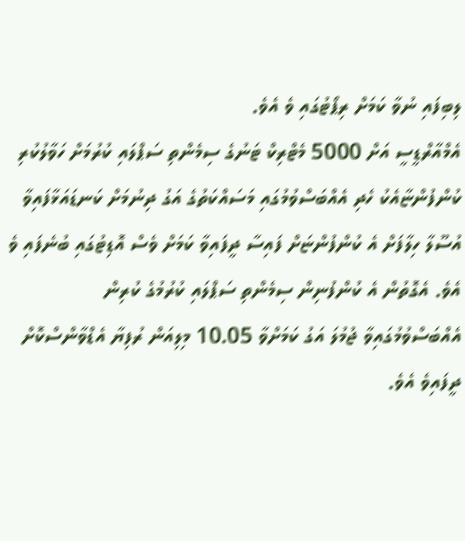ލިބިފައި ނުވާ ކަމަށް ރިޕޯޓުގައި ވެ އެވެ.
އެމްއާރްޑީސީ އަށް 5000 މެޓްރިކް ޓަނުގެ ސިމެންތި ސަޕްލައި ކުރުމަށް ހަވާލުކުރި ކުންފުންޏާއެކު ހެދި އެއްބަސްވުމުގައި މަސައްކަތުގެ އަގު ދިނުމަށް ކަނޑައަޅާފައިވާ އުސޫލާ ހިލާފަށް އެ ކުންފުންޏަށް ފައިސާ ދީފައިވާ ކަމަށް ވެސް އޮޑިޓުގައި ބުނެފައި ވެ އެވެ. އެގޮތުން އެ ކުންފުނިން ސިމެންތި ސަޕްލައި ކުރުމުގެ ކުރިން އެއްބަސްވުމުގައިވާ ޖުމުލަ އަގު ކަމަށްވާ 10.05 މިލިއަން ރުފިޔާ އެޑްވާންސްކޮށް ދީފައިވެ އެވެ.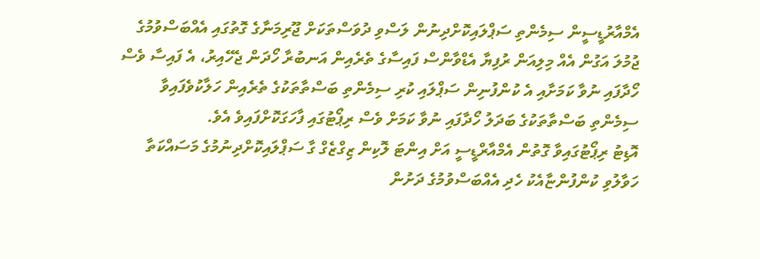އެމްއާރުޑީސީން ސިމެންތި ސަޕްލައިކޮށްދިނުން ލަސްވި ދުވަސްތަކަށް ޖޫރިމަނާގެ ގޮތުގައި އެއްބަސްވުމުގެ ޖުމުލަ އަގުން އެއް މިލިއަން ރުފިޔާ އެޑްވާންސް ފައިސާގެ ތެރެއިން އަނބުރާ ހޯދަން ޖެހޭއިރު، އެ ފައިސާ ވެސް ހޯދާފައި ނުވާ ކަމަށާއި އެ ކުންފުނިން ސަޕްލައި ކުރި ސިމެންތި ބަސްތާތަކުގެ ތެރެއިން ހަލާކުވެފައިވާ ސިމެންތި ބަސްތާތަކުގެ ބަދަލު ހޯދާފައި ނުވާ ކަމަށް ވެސް ރިޕޯޓުގައި ފާހަގަކޮށްފައިވެ އެވެ.
އޮޑިޓު ރިޕޯޓުގައިވާ ގޮތުން އެމްއާރްޑީސީ އަށް އިންޓަ ލޮކިން ޒިގްޒެގް ގާ ސަޕްލައިކޮށްދިނުމުގެ މަސައްކަތާ ހަވާލުވި ކުންފުންޏާއެކު ހެދި އެއްބަސްވުމުގެ ދަށުން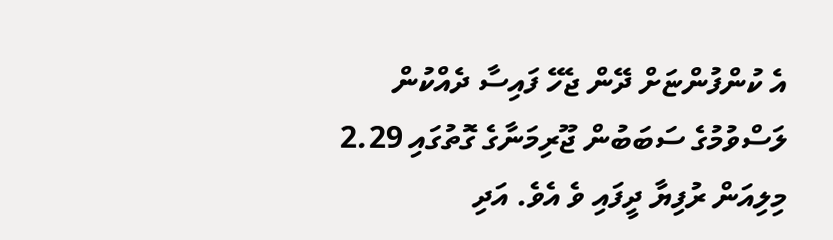އެ ކުންފުންޏަށް ދޭން ޖެހޭ ފައިސާ ދެއްކުން ލަސްވުމުގެ ސަބަބުން ޖޫރިމަނާގެ ގޮތުގައި 2.29 މިލިއަން ރުފިޔާ ދީފައި ވެ އެވެ. އަދި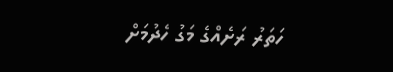ހަތަރު ރަށެއްގެ މަގު ހެދުމަށް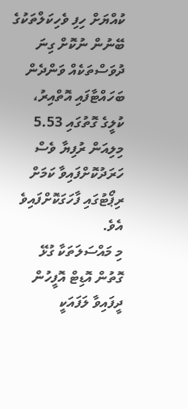ކުއްޔަށް ހިފި ވެހިކަލްތަކުގެ ބޭނުން ނުކޮށް ގިނަ ދުވަސްތަކެއް ވަންދެން ބަހައްޓާފައި އޮތްއިރު، ކުލީގެ ގޮތުގައި 5.53 މިލިއަން ރުފިޔާ ވެސް ހަރަދުކޮށްފައިވާ ކަމަށް ރިޕޯޓުގައި ފާހަގަކޮށްފައިވެ އެވެ.
މި މައްސަލަތަކާ ގުޅޭ ގޮތުން އޮޑިޓް އޮފީހުން ދީފައިވާ ލަފައަކީ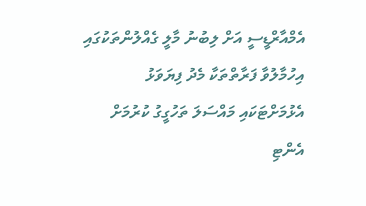އެމްއާރްޑީސީ އަށް ލިބުނު މާލީ ގެއްލުންތަކުގައި އިހުމާލުވާ ފަރާތްތަކާ މެދު ފިޔަވަޅު އެޅުމަށްޓަކައި މައްސަލަ ތަހުގީގު ކުރުމަށް އެންޓި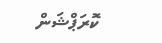ކޮރަޕްޝަން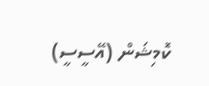ކޮމިޝަން (އޭސީސީ)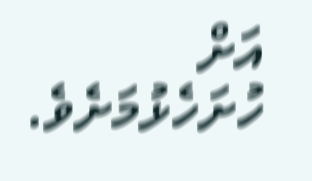އަށް ހުށަހެޅުމަށެވެ.